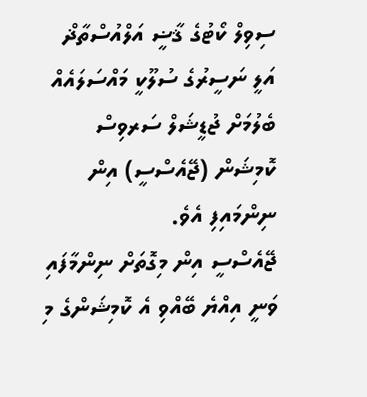ސިވިލް ކޯޓުގެ ޤާޟީ އަލްއުސްތާޛް އަލީ ނަސީރުގެ ސުލޫކީ މައްސަލައެއް ބެލުމަށް ޖުޑީޝަލް ސަރވިސް ކޮމިޝަން (ޖޭއެސްސީ) އިން ނިންމައިފި އެވެ.
ޖޭއެސްސީ އިން މިގޮތަށް ނިންމާފައި ވަނީ އިއްޔެ ބޭއްވި އެ ކޮމިޝަންގެ މި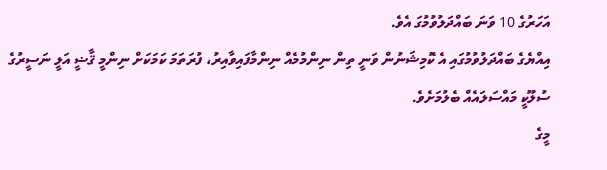އަހަރުގެ 10 ވަނަ ބައްދަލުވުމުގަ އެވެ.
އިއްޔެގެ ބައްދަލުވުމުގައި އެ ކޮމިޝަނުން ވަނީ ތިން ނިންމުމެއް ނިންމާފައިވާއިރު، ފުރަތަމަ ކަމަކަށް ނިންމީ ޤާޟީ އަލީ ނަސީރުގެ ސުލޫކީ މައްސަލައެއް ބެލުމަށެވެ.
މީގެ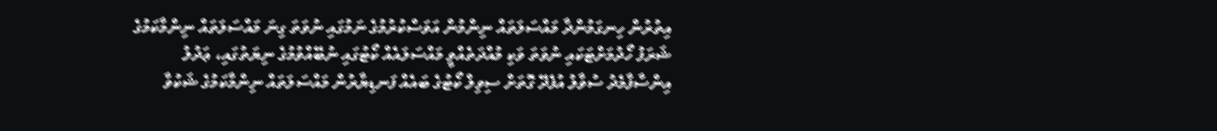އިތުރުން ހިނގަމުންދާ މައްސަލަތައް ނިންމުން އަވަސްކުރުމުގެ ނަމުގައި ނުވަތަ ގިނަ މައްސަލަތައް ނިންމާކަމުގެ ޝަރަފު ހޯދުމަށްޓަކައި ނުވަތަ ވަކި މުއްދަތެއްވީ މައްސަލައެއް ކޯޓުގައި ނުބޭއްވުމުގެ ނިޔަތުގައި، ޢަދުލު އިންސާފާމެދު ސުވާލު އުފެދޭ ގޮތަށް ސިވިލް ކޯޓުގެ ބައެއް ފަނޑިޔާރުން މައްސަލަތައް ނިންމާކަމުގެ ޝަކުވާ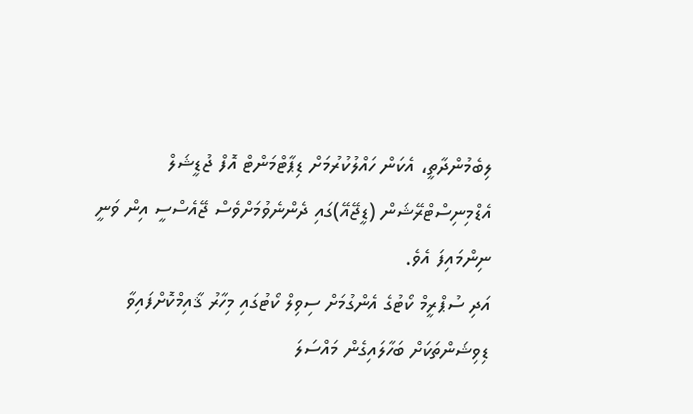ލިބެމުންދާތީ، އެކަން ހައްލުކުރުމަށް ޑިޕާޓްމަންޓް އޮފް ޖުޑީޝަލް އެޑްމިނިސްޓްރޭޝަން (ޑީޖޭއޭ)ގައި ދެންނެވުމަށްވެސް ޖޭއެސްސީ އިން ވަނީ ނިންމައިފަ އެވެ.
އަދި ސުޕްރީމް ކޯޓުގެ އެންގުމަށް ސިވިލް ކޯޓުގައި މިހާރު ޤާއިމްކޮށްފައިވާ ޑިވިޝަންތަކަށް ބަހާލައިގެން މައްސަލަ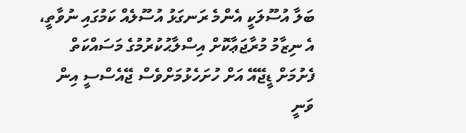ބަލާ އުސޫލަކީ އެންމެ ރަނގަޅު އުސޫލެއް ކަމުގައި ނުވާތީ، އެ ނިޒާމު މުރާޖަޢާކޮށް އިސްލާޙުކުރުމުގެ މަސައްކަތް ފެށުމަށް ޑީޖޭއޭ އަށް ހުށަހެޅުމަށްވެސް ޖޭއެސްސީ އިން ވަނީ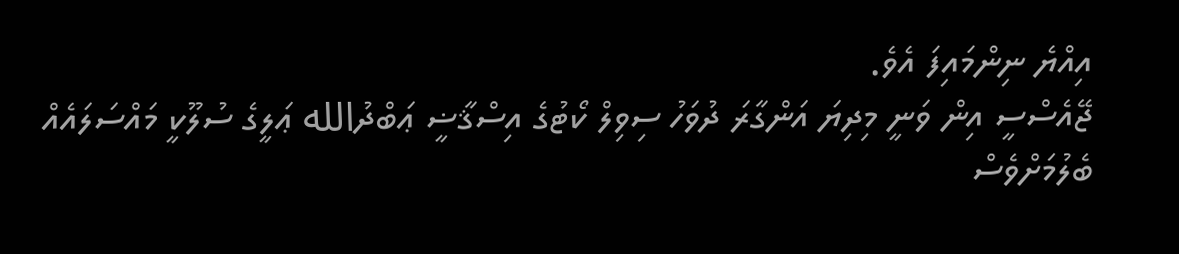އިއްޔެ ނިންމައިފަ އެވެ.
ޖޭއެސްސީ އިން ވަނީ މިދިޔަ އަންގާރަ ދުވަހު ސިވިލް ކޯޓުގެ އިސްޤާޟީ ޢަބްދުالله ޢަލީގެ ސުލޫކީ މައްސަލައެއް ބެލުމަށްވެސް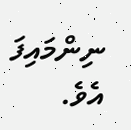ނިންމައިފަ އެވެ.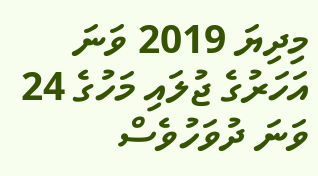މިދިޔަ 2019 ވަނަ އަހަރުގެ ޖުލައި މަހުގެ 24 ވަނަ ދުވަހުވެސް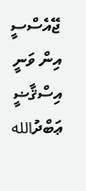ޖޭއެސްސީ އިން ވަނީ އިސްޤާޟީ ޢަބްދުالله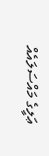ޢަލީގެ މައްސަލައެއް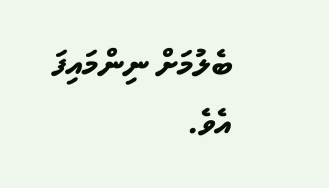ބެލުމަށް ނިންމައިފަ އެވެ.